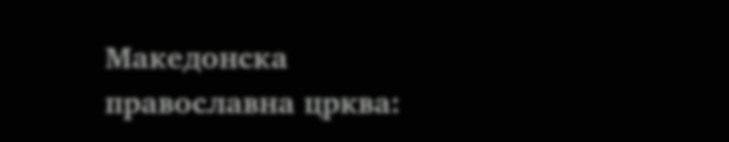Македонска православна црква: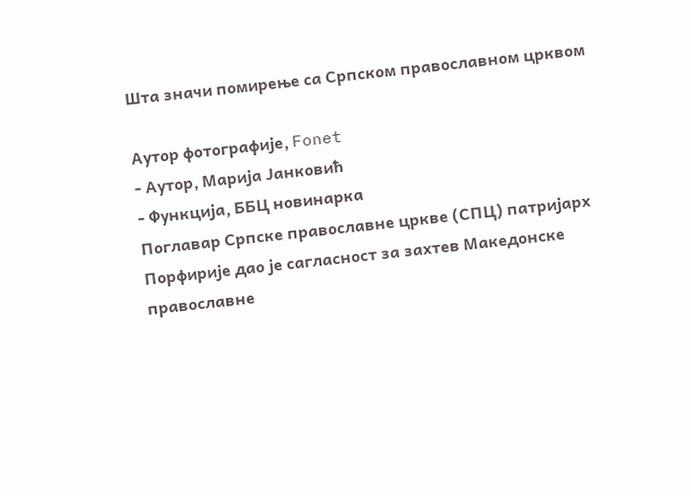Шта значи помирење са Српском православном црквом

Аутор фотографије, Fonet
- Аутор, Марија Јанковић
- Функција, ББЦ новинарка
Поглавар Српске православне цркве (СПЦ) патријарх Порфирије дао је сагласност за захтев Македонске православне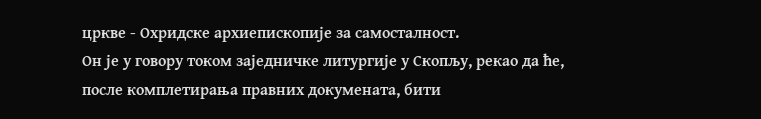цркве - Охридске архиепископије за самосталност.
Он је у говору током заједничке литургије у Скопљу, рекао да ће, после комплетирања правних докумената, бити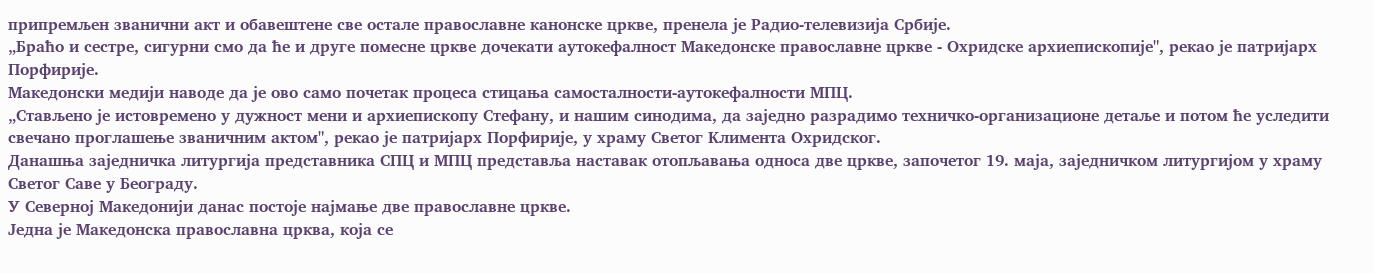припремљен званични акт и обавештене све остале православне канонске цркве, пренела је Радио-телевизија Србије.
„Браћо и сестре, сигурни смо да ће и друге помесне цркве дочекати аутокефалност Македонске православне цркве - Охридске архиепископије", рекао је патријарх Порфирије.
Македонски медији наводе да је ово само почетак процеса стицања самосталности-аутокефалности МПЦ.
„Стављено је истовремено у дужност мени и архиепископу Стефану, и нашим синодима, да заједно разрадимо техничко-организационе детаље и потом ће уследити свечано проглашење званичним актом", рекао је патријарх Порфирије, у храму Светог Kлимента Охридског.
Данашња заједничка литургија представника СПЦ и МПЦ представља наставак отопљавања односа две цркве, започетог 19. маја, заједничком литургијом у храму Светог Саве у Београду.
У Северној Македонији данас постоје најмање две православне цркве.
Једна је Македонска православна црква, која се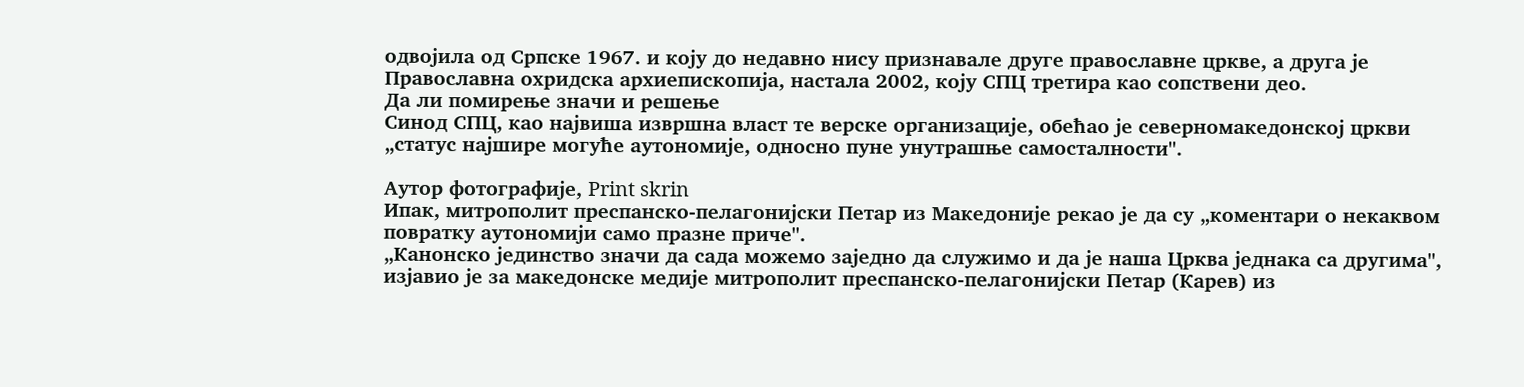одвојила од Српске 1967. и коју до недавно нису признавале друге православне цркве, а друга је Православна охридска архиепископија, настала 2002, коју СПЦ третира као сопствени део.
Да ли помирење значи и решење
Синод СПЦ, као највиша извршна власт те верске организације, обећао је северномакедонској цркви „статус најшире могуће аутономије, односно пуне унутрашње самосталности".

Аутор фотографије, Print skrin
Ипак, митрополит преспанско-пелагонијски Петар из Македоније рекао је да су „коментари о некаквом повратку аутономији само празне приче".
„Канонско јединство значи да сада можемо заједно да служимо и да је наша Црква једнака са другима", изјавио је за македонске медије митрополит преспанско-пелагонијски Петар (Карев) из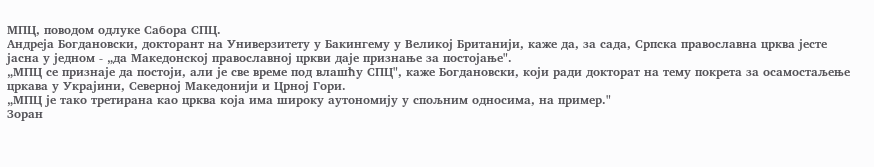МПЦ, поводом одлуке Сабора СПЦ.
Андреја Богдановски, докторант на Универзитету у Бакингему у Великој Британији, каже да, за сада, Српска православна црква јесте јасна у једном - „да Македонској православној цркви даје признање за постојање".
„МПЦ се признаје да постоји, али је све време под влашћу СПЦ", каже Богдановски, који ради докторат на тему покрета за осамостаљење цркава у Украјини, Северној Македонији и Црној Гори.
„МПЦ је тако третирана као црква која има широку аутономију у спољним односима, на пример."
Зоран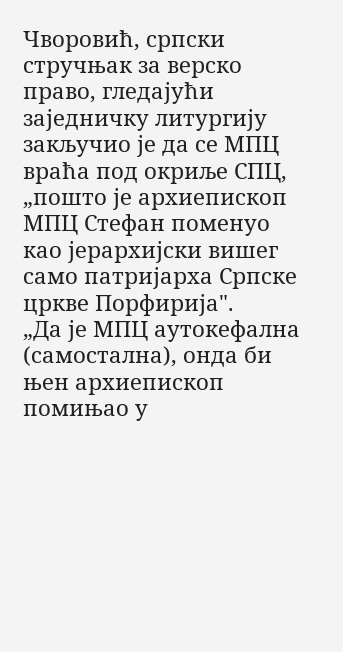Чворовић, српски стручњак за верско право, гледајући заједничку литургију закључио је да се МПЦ враћа под окриље СПЦ, „пошто је архиепископ МПЦ Стефан поменуо као јерархијски вишег само патријарха Српске цркве Порфирија".
„Да је МПЦ аутокефална (самостална), онда би њен архиепископ помињао у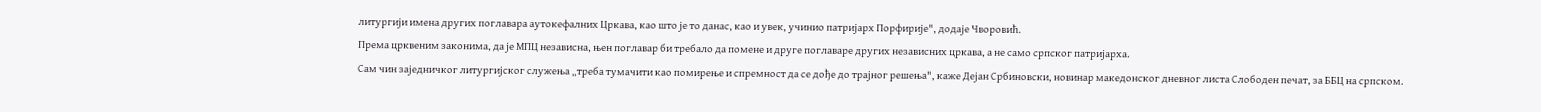литургији имена других поглавара аутокефалних Цркава, као што је то данас, као и увек, учинио патријарх Порфирије", додаје Чворовић.
Према црквеним законима, да је МПЦ независна, њен поглавар би требало да помене и друге поглаваре других независних цркава, а не само српског патријарха.
Сам чин заједничког литургијског служења „треба тумачити као помирење и спремност да се дође до трајног решења", каже Дејан Србиновски, новинар македонског дневног листа Слободен печат, за ББЦ на српском.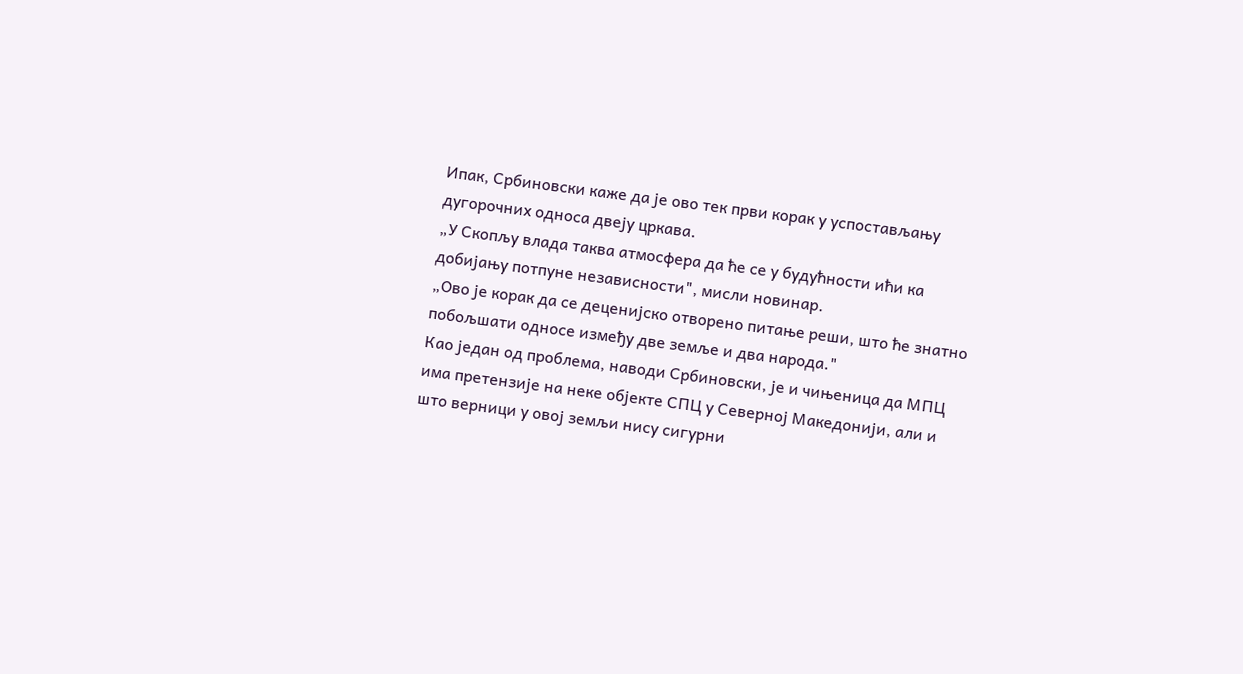Ипак, Србиновски каже да је ово тек први корак у успостављању дугорочних односа двеју цркава.
„У Скопљу влада таква атмосфера да ће се у будућности ићи ка добијању потпуне независности", мисли новинар.
„Ово је корак да се деценијско отворено питање реши, што ће знатно побољшати односе између две земље и два народа."
Као један од проблема, наводи Србиновски, је и чињеница да МПЦ има претензије на неке објекте СПЦ у Северној Македонији, али и што верници у овој земљи нису сигурни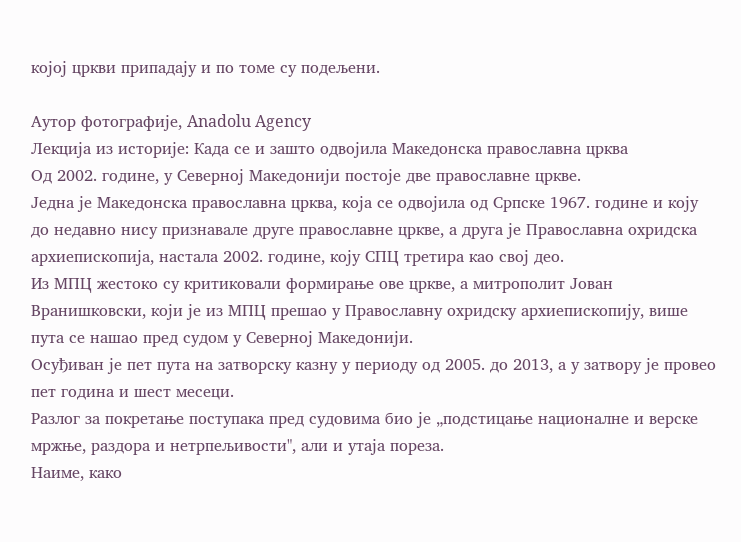којој цркви припадају и по томе су подељени.

Аутор фотографије, Anadolu Agency
Лекција из историје: Када се и зашто одвојила Македонска православна црква
Од 2002. године, у Северној Македонији постоје две православне цркве.
Једна је Македонска православна црква, која се одвојила од Српске 1967. године и коју до недавно нису признавале друге православне цркве, а друга је Православна охридска архиепископија, настала 2002. године, коју СПЦ третира као свој део.
Из МПЦ жестоко су критиковали формирање ове цркве, а митрополит Јован Вранишковски, који је из МПЦ прешао у Православну охридску архиепископију, више пута се нашао пред судом у Северној Македонији.
Осуђиван је пет пута на затворску казну у периоду од 2005. до 2013, а у затвору је провео пет година и шест месеци.
Разлог за покретање поступака пред судовима био је „подстицање националне и верске мржње, раздора и нетрпељивости", али и утаја пореза.
Наиме, како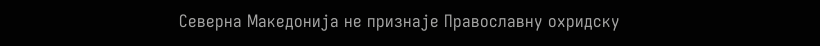Северна Македонија не признаје Православну охридску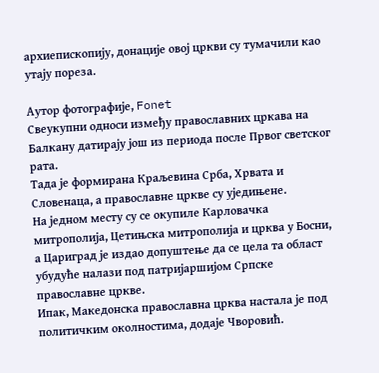архиепископију, донације овој цркви су тумачили као утају пореза.

Аутор фотографије, Fonet
Свеукупни односи између православних цркава на Балкану датирају још из периода после Првог светског рата.
Тада је формирана Краљевина Срба, Хрвата и Словенаца, а православне цркве су уједињене.
На једном месту су се окупиле Карловачка митрополија, Цетињска митрополија и црква у Босни, а Цариград је издао допуштење да се цела та област убудуће налази под патријаршијом Српске православне цркве.
Ипак, Македонска православна црква настала је под политичким околностима, додаје Чворовић.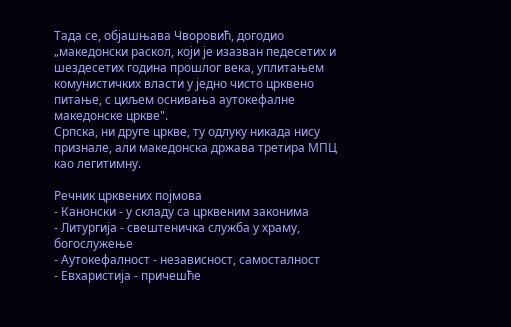Тада се, објашњава Чворовић, догодио „македонски раскол, који је изазван педесетих и шездесетих година прошлог века, уплитањем комунистичких власти у једно чисто црквено питање, с циљем оснивања аутокефалне македонске цркве".
Српска, ни друге цркве, ту одлуку никада нису признале, али македонска држава третира МПЦ као легитимну.

Речник црквених појмова
- Канонски - у складу са црквеним законима
- Литургија - свештеничка служба у храму, богослужење
- Аутокефалност - независност, самосталност
- Евхаристија - причешће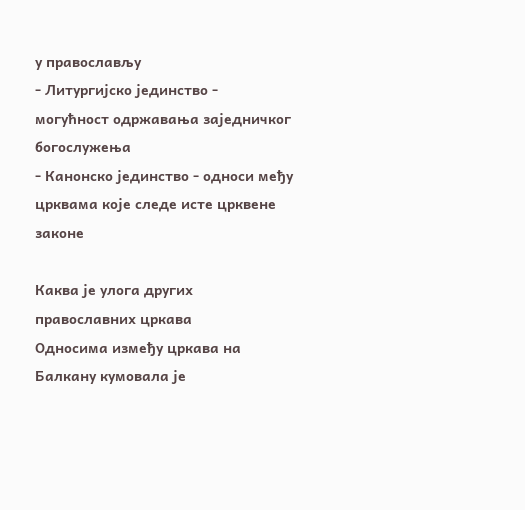у православљу
- Литургијско јединство - могућност одржавања заједничког богослужења
- Канонско јединство - односи међу црквама које следе исте црквене законе

Каква је улога других православних цркава
Односима између цркава на Балкану кумовала је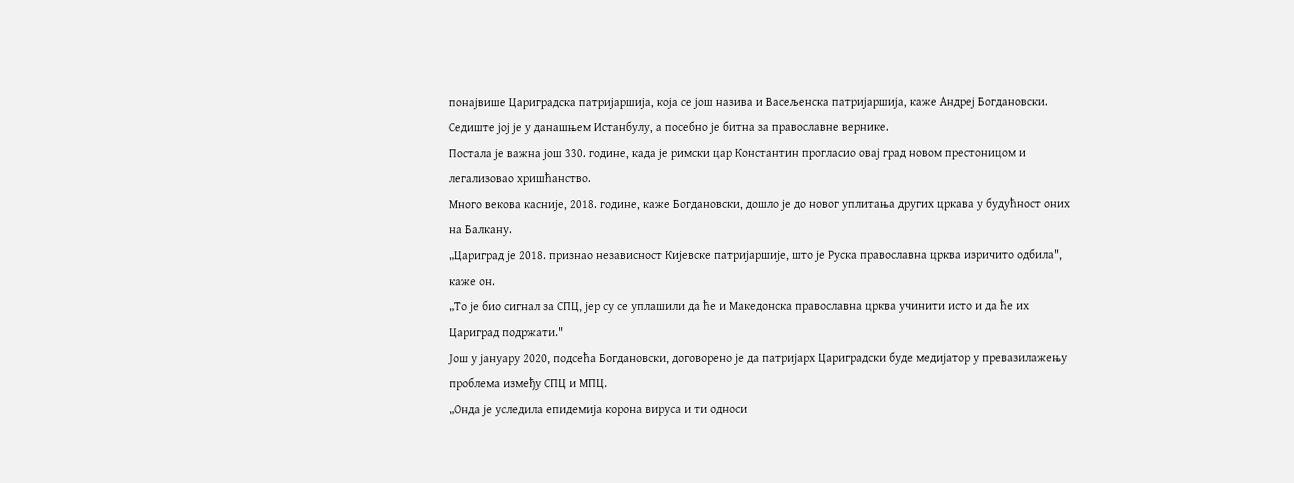понајвише Цариградска патријаршија, која се још назива и Васељенска патријаршија, каже Андреј Богдановски.
Седиште јој је у данашњем Истанбулу, а посебно је битна за православне вернике.
Постала је важна још 330. године, када је римски цар Константин прогласио овај град новом престоницом и легализовао хришћанство.
Много векова касније, 2018. године, каже Богдановски, дошло је до новог уплитања других цркава у будућност оних на Балкану.
„Цариград је 2018. признао независност Кијевске патријаршије, што је Руска православна црква изричито одбила", каже он.
„То је био сигнал за СПЦ, јер су се уплашили да ће и Македонска православна црква учинити исто и да ће их Цариград подржати."
Још у јануару 2020, подсећа Богдановски, договорено је да патријарх Цариградски буде медијатор у превазилажењу проблема између СПЦ и МПЦ.
„Онда је уследила епидемија корона вируса и ти односи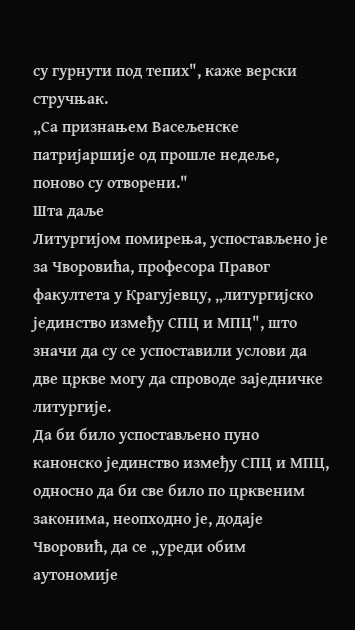су гурнути под тепих", каже верски стручњак.
„Са признањем Васељенске патријаршије од прошле недеље, поново су отворени."
Шта даље
Литургијом помирења, успостављено је за Чворовића, професора Правог факултета у Крагујевцу, „литургијско јединство између СПЦ и МПЦ", што значи да су се успоставили услови да две цркве могу да спроводе заједничке литургије.
Да би било успостављено пуно канонско јединство између СПЦ и МПЦ, односно да би све било по црквеним законима, неопходно је, додаје Чворовић, да се „уреди обим аутономије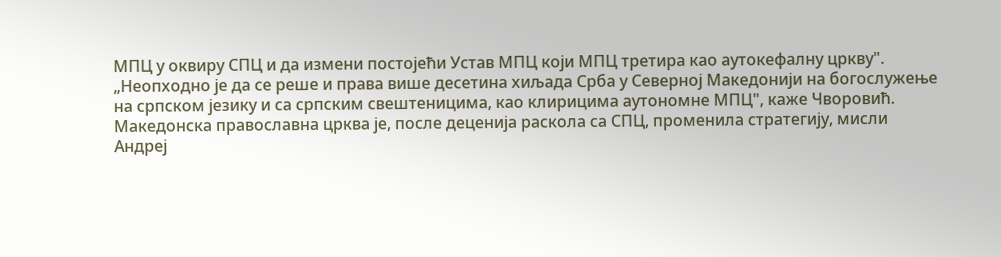МПЦ у оквиру СПЦ и да измени постојећи Устав МПЦ који МПЦ третира као аутокефалну цркву".
„Неопходно је да се реше и права више десетина хиљада Срба у Северној Македонији на богослужење на српском језику и са српским свештеницима, као клирицима аутономне МПЦ", каже Чворовић.
Македонска православна црква је, после деценија раскола са СПЦ, променила стратегију, мисли Андреј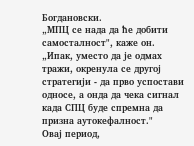Богдановски.
„МПЦ се нада да ће добити самосталност", каже он.
„Ипак, уместо да је одмах тражи, окренула се другој стратегији - да прво успостави односе, а онда да чека сигнал када СПЦ буде спремна да призна аутокефалност."
Овај период,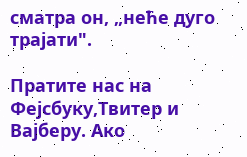сматра он, „неће дуго трајати".

Пратите нас на Фејсбуку,Твитер и Вајберу. Ако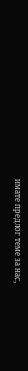имате предлог теме за нас,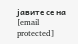јавите се на [email protected]